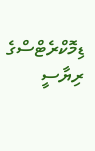ޑިމޮކްރެޓްސްގެ ރިޔާސީ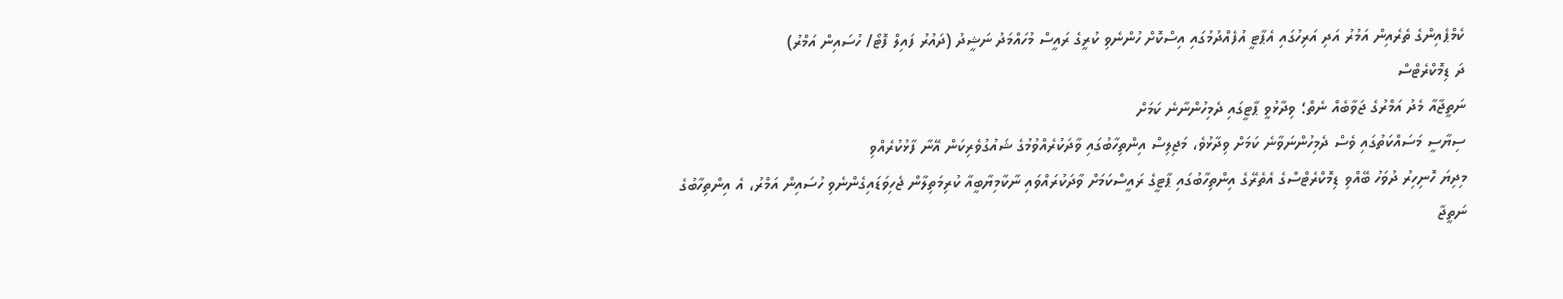ކެމްޕެއިންގެ ތެރެއިން އަމުރު އަދި އަރިހުގައި އެޕާޓީ އުފެއްދުމުގައި އިސްކޮށް ހުންނެވި ކުރީގެ ރައީސް މުހައްމަދު ނަޝީދު (ދައުރު ފައިލް ފޮޓޯ/ ހުސައިން އަމްރު)
ދަ ޑިމޮކްރެޓްސް
ނަތީޖާއާ މެދު އަމްރުގެ ޖަވާބެއް ނެތް؛ ވިދާޅުވީ ޕާޓީގައި ދެމިހުންނާނެ ކަމަށް
ސިޔާސީ މަސައްކަތުގައި ވެސް ދެމިހުންނަވާނެ ކަމަށް ވިދާޅުވެ، މަޖިލިސް އިންތިހާބުގައި ވާދަކުރެއްވުމުގެ ޝައުގުވެރިކަން އޭނާ ފާޅުކުރެއްވި
މިދިޔަ ހޮނިހިރު ދުވަހު ބޭއްވި ޑިމޮކްރެޓްސްގެ އެތެރޭގެ އިންތިހާބުގައި ޕާޓީގެ ރައީސްކަމަށް ވާދަކުރައްވައި ނާކާމިޔާބީއާ ކުރިމަތިލާން ޖެހިވަޑައިގެންނެވި ހުސައިން އަމްރު، އެ އިންތިހާބުގެ ނަތީޖާ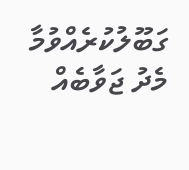ގަބޫލުކުރެއްވުމާ މެދު ޖަވާބެއް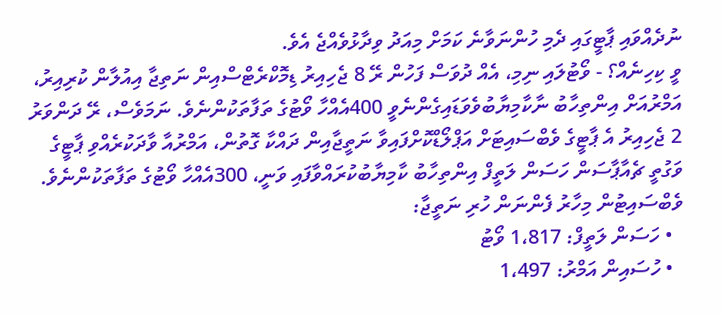ނުދެއްވައި ޕާޓީގައި ދެމި ހުންނަވާނެ ކަމަށް މިއަދު ވިދާޅުވެއްޖެ އެވެ.
ވީ ކިހިނެއް؟ - ވޯޓުލައި ނިމި، އެއް ދުވަސް ފަހުން ރޭ 8 ޖެހިއިރު ޑިމޮކްރެޓްސްއިން ނަތިޖާ އިއުލާން ކުރިއިރު، އަމްރުއަށް އިންތިހާބު ނާކާމިޔާބުވެވަޑައިގެންނެވީ 400އެއްހާ ވޯޓުގެ ތަފާތަކުންނެވެ. ނަމަވެސް، ރޭ ދަންވަރު 2 ޖެހިއިރު އެ ޕާޓީގެ ވެބްސައިޓަށް އަޕްލޯޑްކޮށްފައިވާ ނަތީޖާއިން ދައްކާ ގޮތުން، އަމްރުއާ ވާދަކުރެއްވި ޕާޓީގެ ވަގުތީ ޗެއާޕާސަން ހަސަން ލަތީފް އިންތިހާބު ކާމިޔާބުކުރައްވާފައި ވަނީ، 300އެއްހާ ވޯޓުގެ ތަފާތަކުންނެވެ.
ވެބްސައިޓުން މިހާރު ފެންނަން ހުރި ނަތީޖާ:
  • ހަސަން ލަތީފް: 1،817 ވޯޓު
  • ހުސައިން އަމްރު: 1،497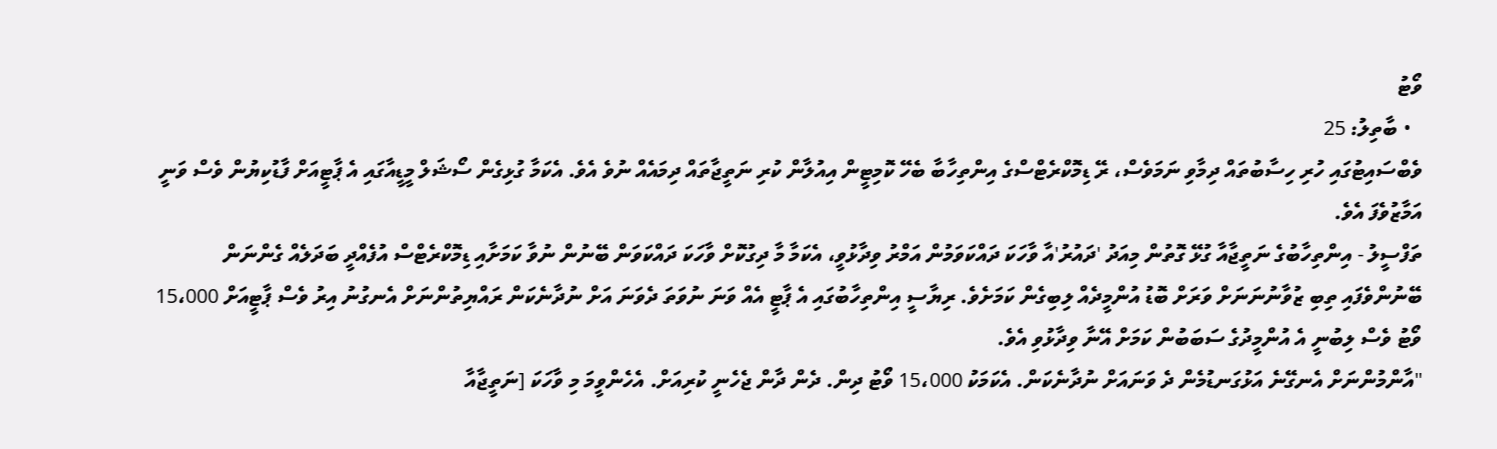ވޯޓު
  • ބާތިލު: 25
ވެބްސައިޓުގައި ހުރި ހިސާބުތައް ދިމާވި ނަމަވެސް، ރޭ ޑިމޮކްރެޓްސްގެ އިންތިހާބާ ބެހޭ ކޮމިޓީން އިއުލާން ކުރި ނަތީޖާތައް ދިމައެއް ނުވެ އެވެ. އެކަމާ ގުޅިގެން ސޯޝަލް މީޑީއާގައި އެ ޕާޓީއަށް ފާޑުކިޔުން ވެސް ވަނީ އަމާޒުވެފަ އެވެ.
ތަފްސީލު - އިންތިހާބުގެ ނަތީޖާއާ ގުޅޭ ގޮތުން މިއަދު 'ދައުރު'އާ ވާހަކަ ދައްކަވަމުން އަމްރު ވިދާޅުވީ، އެކަމާ މާ ދިގުކޮށް ވާހަކަ ދައްކަވަން ބޭނުން ނުވާ ކަމަށާއި ޑިމޮކްރެޓްސް އުފެއްދީ ބަދަލެއް ގެންނަން ބޭނުންވެފައި ތިބި ޒުވާނުނަނަށް ވަރަށް ބޮޑު އުންމީދެއް ލިބިގެން ކަމަށެވެ. ރިޔާސީ އިންތިހާބުގައި އެ ޕާޓީ އެއް ވަނަ ނުވަތަ ދެވަނަ އަށް ނުދާނެކަން ރައްޔިތުންނަށް އެނގުނު އިރު ވެސް ޕާޓީއަށް 15،000 ވޯޓު ވެސް ލިބުނީ އެ އުންމީދުގެ ސަބަބުން ކަމަށް އޭނާ ވިދާޅުވި އެވެ.
"އާންމުންނަށް އެނގޭނެ އަޅުގަނޑުމެން ދެ ވަނައަށް ނުދާނެކަން. އެކަމަކު 15،000 ވޯޓު ދިން. ދެން ދާން ޖެހެނީ ކުރިއަށް. އެހެންވީމަ މި ވާހަކަ [ނަތީޖާއާ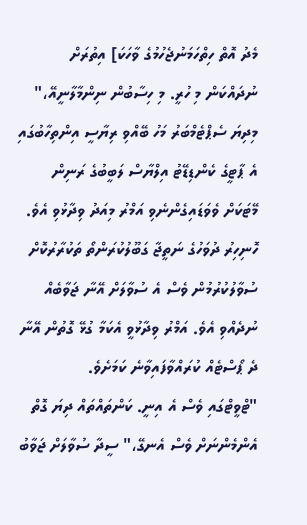މެދު އޮތް ހިތްހަމަނުޖެހުމުގެ ވާހަކަ] އިތުރަށް ނުދައްކަން މި ހުރީ. މި ހިސާބުން ނިންމާލާނީއޭ،" މިދިޔަ ސެޕްޓެމްބަރު މަހު ބޭއްވި ރިޔާސީ އިންތިހާބުގައި އެ ޕާޓީގެ ކެންޑިޑޭޓު އިލްޔާސް ލަބީބުގެ ރަނިން މޭޓަކަށް ވެވަޑައިގެންނެވި އަމްރު މިއަދު ވިދާޅުވި އެވެ.
ހޮނިހިރު ދުވަހުގެ ނަތީޖާ ގަބޫލުކުރަންތޯ ތަކުރާރުކޮށް ސުވާލުކުރުމުން ވެސް އެ ސުވާލަށް އޭނާ ޖަވާބެއް ނުދެއްވި އެވެ. އަމްރު ވިދާޅުވީ އެކަމާ ގުޅޭ ގޮތުން އޭނާ ދެ ޕޯސްޓެއް ކުރައްވާފައިވާނެ ކަމަށެވެ.
"ޓްވީޓްގައި ވެސް އެ އިނީ. ކަންތައްތައް ދިޔަ ގޮތް އެންމެންނަށް ވެސް އެނގޭ،" ސީދާ ސުވާލަށް ޖަވާބު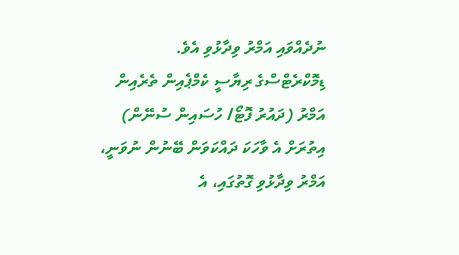ނުދެއްވައި އަމްރު ވިދާޅުވި އެވެ.
ޑިމޮކްރެޓްސްގެ ރިޔާސީ ކެމްޕެއިން ތެރެއިން އަމްރު (ދައުރު ފޮޓޯ/ ހުސައިން ސުނޭން)
އިތުރަށް އެ ވާހަކަ ދައްކަވަން ބޭނުން ނުވަނީ، އަމްރު ވިދާޅުވި ގޮތުގައި، އެ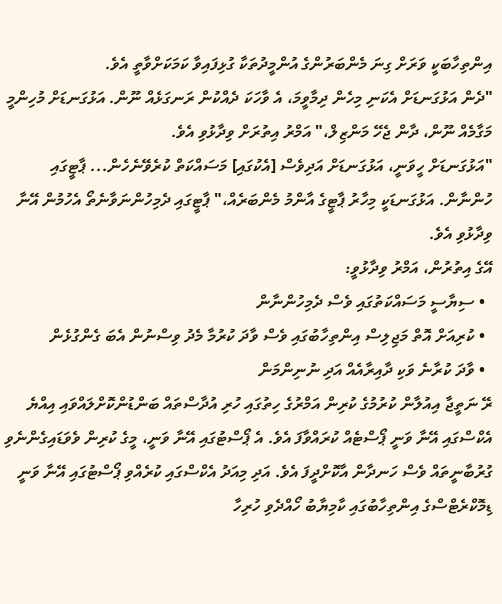އިންތިހާބަކީ ވަރަށް ގިނަ މެންބަރުންގެ އުންމީދުތަކާ ގުޅިފައިވާ ކަމަކަށްވާތީ އެވެ.
"ދެން އަޅުގަނޑަށް އެކަނި މިހެން ދިމާވީމަ، އެ ވާހަކަ ދެއްކުން ރަނގަޅެއް ނޫން. އަޅުގަނޑަށް މުހިންމީ މަގާމެއް ނޫން، ދާން ޖެހޭ މަންޒިލް،" އަމްރު އިތުރަށް ވިދާޅުވި އެވެ.
"އަޅުގަނޑަށް ހީވަނީ، އަޅުގަނޑަށް އަދިވެސް [އެކުގައި] މަސައްކަތް ކުރެވޭނެހެން... ޕާޓީގައި ހުންނާން. އަޅުގަނޑަކީ މިހާރު ޕާޓީގެ އާންމު މެންބަރެއް،" ޕާޓީގައި ދެމިހުންނަވާނެތޯ އެހުމުން އޭނާ ވިދާޅުވި އެވެ.
އޭގެ އިތުރުން، އަމްރު ވިދާޅުވީ:
  • ސިޔާސީ މަސައްކަތުގައި ވެސް ދެމިހުންނާން
  • ކުރިއަށް އޮތް މަޖިލިސް އިންތިހާބުގައި ވެސް ވާދަ ކުރުމާ މެދު ވިސްނުން އެބަ ގެންގުޅެން
  • ވާދަ ކުރާނެ ވަކި ދާއިރާއެއް އަދި ނުނިންމަން
ރޭ ނަތީޖާ އިއުލާން ކުރުމުގެ ކުރިން އަމްރުގެ ހިތުގައި ހުރި އުދާސްތައް ބަންޑުންކޮށްލައްވައި އިއްޔެ އެކްސްގައި އޭނާ ވަނީ ޕޯސްޓެއް ކުރައްވާފަ އެވެ. އެ ޕޯސްޓުގައި އޭނާ ވަނީ، މީގެ ކުރިން ވެވަޑައިގެންނެވި ގުރުބާނީތައް ވެސް ހަނދާން އާކޮށްދީފަ އެވެ. އަދި މިއަދު އެކްސްގައި ކުރެއްވި ޕޯސްޓުގައި އޭނާ ވަނީ ޑިމޮކްރެޓްސްގެ އިންތިހާބުގައި ކާމިޔާބު ހޯއްދެވި ހުރިހާ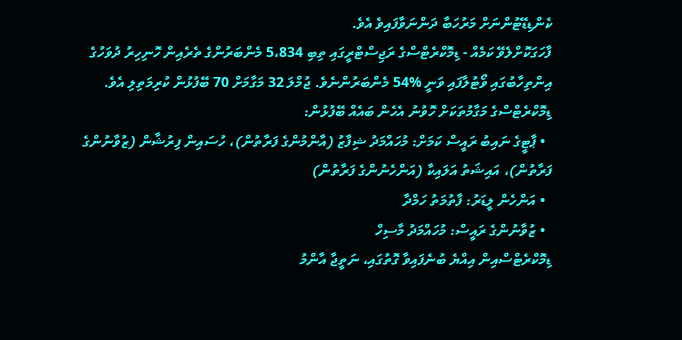ކެންޑިޑޭޓުންނަށް މަރުހަބާ ދަންނަވާފައިވެ އެވެ.
ފާހަގަކޮށްލެވޭ ކަމެއް - ޑިމޮކްރެޓްސްގެ ރަޖިސްޓްރީގައި ތިބި 5،834 މެންބަރުންގެ ތެރެއިން ހޮނިހިރު ދުވަހުގެ އިންތިހާބުގައި ވޯޓުލާފައި ވަނީ %54 މެންބަރުންނެވެ. ޖުމްލަ 32 މަގާމަށް 70 ބޭފުޅުން ކުރިމަތިލި އެވެ.
ޑިމޮކްރެޓްސްގެ މަގާމުތަކަށް ހޮވުނު އެހެން ބައެއް ބޭފުޅުން:
  • ޕާޓީގެ ނައިބު ރައީސް ކަމަށް: މުހައްމަދު ޝިފާޒު (އާންމުންގެ ފަރާތުން)، ހުސައިން ފިރުޝާން (ޒުވާނުންގެ ފަރާތުން)، އައިޝަތު އަލައިކާ (އަންހެނުންގެ ފަރާތުން)
  • އަންހެން ލީޑަރު: ފާތުމަތު ހަމްދާ
  • ޒުވާނުންގެ ރައީސް: މުހައްމަދު މާސިހް
ޑިމޮކްރެޓްސްއިން އިއްޔެ ބުނެފައިވާ ގޮތުގައި، ނަތީޖާ އާންމު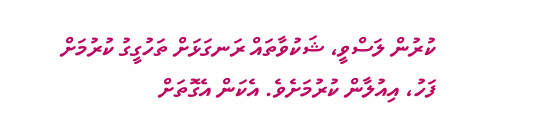ކުރުން ލަސްވީ، ޝަކުވާތައް ރަނގަޅަށް ތަހުގީގު ކުރުމަށް ފަހު، އިއުލާން ކުރުމަށެވެ. އެކަން އެގޮތަށް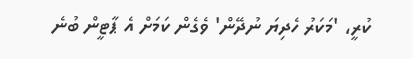ކުރީ، 'މަކަރު ހެދިޔަ ނުދޭން' ވެގެން ކަމަށް އެ ޕާޓީން ބުނެ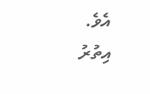އެވެ.
އިތުރު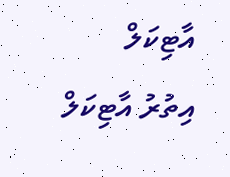އާޓިކަލް
އިތުރު އާޓިކަލް